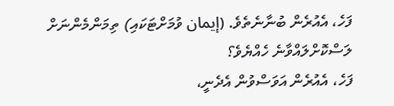ފަހެ، އެއުރެން ބުނާނެތެވެ. (إيمان ވުމަށްޓަކައި) ތިމަންމެންނަށް ލަސްކޮށްލައްވާނެ ހެއްޔެވެ؟
ފަހެ، އެއުރެން އަވަސްވުން އެދެނީ،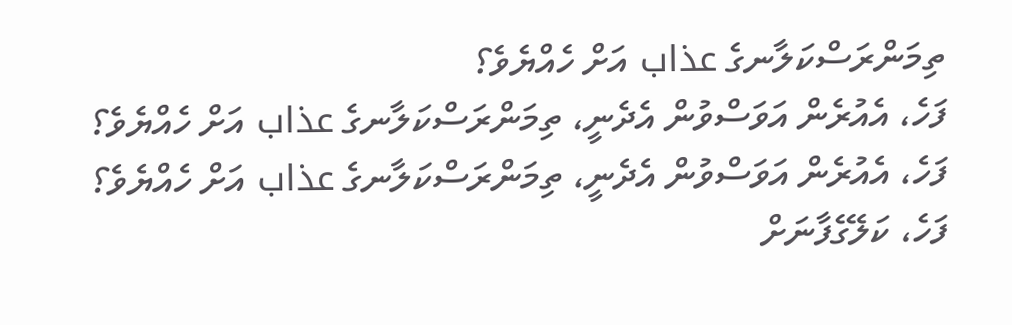ތިމަންރަސްކަލާނގެ عذاب އަށް ހެއްޔެވެ؟
ފަހެ، އެއުރެން އަވަސްވުން އެދެނީ، ތިމަންރަސްކަލާނގެ عذاب އަށް ހެއްޔެވެ؟
ފަހެ، އެއުރެން އަވަސްވުން އެދެނީ، ތިމަންރަސްކަލާނގެ عذاب އަށް ހެއްޔެވެ؟
ފަހެ، ކަލޭގެފާނަށް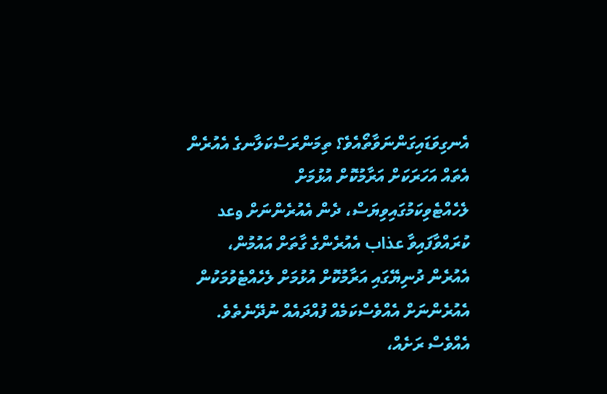އެނގިވަޑައިގަންނަވާތޯއެވެ؟ ތިމަންރަސްކަލާނގެ އެއުރެން އެތައް އަހަރަކަށް އަރާމުކޮށް އުޅުމަށް ލެހެއްޓެވިކަމުގައިވިޔަސް، ދެން އެއުރެންނަށް وعد ކުރައްވާފައިވާ عذاب އެއުރެންގެ ގާތަށް އައުމުން، އެއުރެން ދުނިޔޭގައި އަރާމުކޮށް އުޅުމަށް ލެހެއްޓެވުމަކުން އެއުރެންނަށް އެއްވެސްކަމެއް ފުއްދައެއް ނުދޭނެތެވެ.
އެއްވެސް ރަށެއް،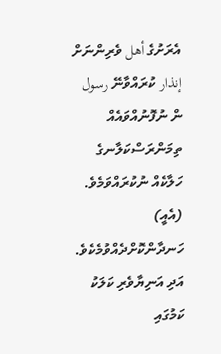އެރަށުގެ أهل ވެރިންނަށް إنذار ކުރައްވާނޭ رسول ން ނުފޮނުއްވައެއް ތިމަންރަސްކަލާނގެ ހަލާކެއް ނުކުރައްވަމެވެ.
(އެއީ) ހަނދާންކޮށްދެއްވުމެކެވެ. އަދި އަނިޔާވެރި ކަލަކު ކަމުގައި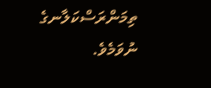ތިމަންރަސްކަލާނގެ ނުވަމެވެ.